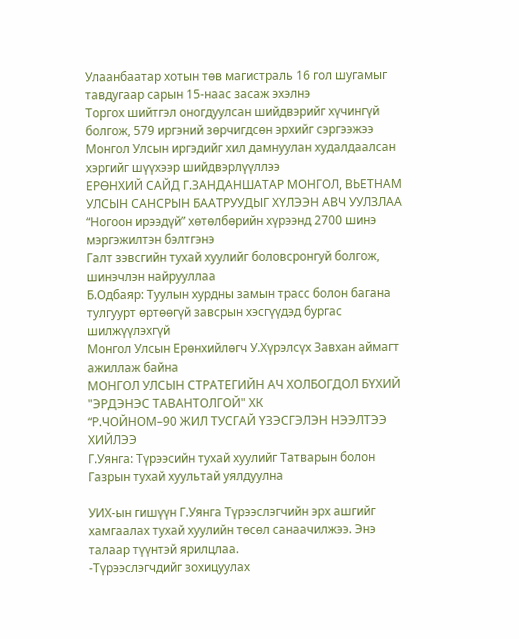Улаанбаатар хотын төв магистраль 16 гол шугамыг тавдугаар сарын 15-наас засаж эхэлнэ
Торгох шийтгэл оногдуулсан шийдвэрийг хүчингүй болгож, 579 иргэний зөрчигдсөн эрхийг сэргээжээ
Монгол Улсын иргэдийг хил дамнуулан худалдаалсан хэргийг шүүхээр шийдвэрлүүллээ
ЕРӨНХИЙ САЙД Г.ЗАНДАНШАТАР МОНГОЛ, ВЬЕТНАМ УЛСЫН САНСРЫН БААТРУУДЫГ ХҮЛЭЭН АВЧ УУЛЗЛАА
“Ногоон ирээдүй” хөтөлбөрийн хүрээнд 2700 шинэ мэргэжилтэн бэлтгэнэ
Галт зэвсгийн тухай хуулийг боловсронгуй болгож, шинэчлэн найрууллаа
Б.Одбаяр: Туулын хурдны замын трасс болон багана тулгуурт өртөөгүй завсрын хэсгүүдэд бургас шилжүүлэхгүй
Монгол Улсын Ерөнхийлөгч У.Хүрэлсүх Завхан аймагт ажиллаж байна
МОНГОЛ УЛСЫН СТРАТЕГИЙН АЧ ХОЛБОГДОЛ БҮХИЙ "ЭРДЭНЭС ТАВАНТОЛГОЙ" ХК
“Р.ЧОЙНОМ–90 ЖИЛ ТУСГАЙ ҮЗЭСГЭЛЭН НЭЭЛТЭЭ ХИЙЛЭЭ
Г.Уянга: Түрээсийн тухай хуулийг Татварын болон Газрын тухай хуультай уялдуулна

УИХ-ын гишүүн Г.Уянга Түрээслэгчийн эрх ашгийг хамгаалах тухай хуулийн төсөл санаачилжээ. Энэ талаар түүнтэй ярилцлаа.
-Түрээслэгчдийг зохицуулах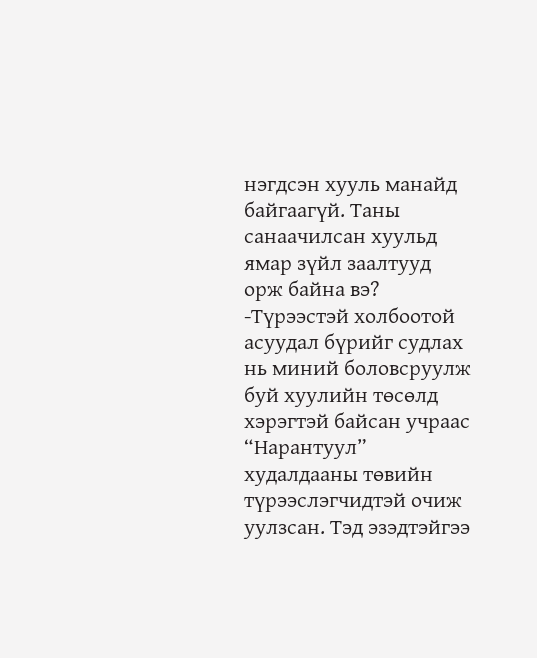нэгдсэн хууль манайд байгаагүй. Таны санаачилсан хуульд ямар зүйл заалтууд орж байна вэ?
-Түрээстэй холбоотой асуудал бүрийг судлах нь миний боловсруулж буй хуулийн төсөлд хэрэгтэй байсан учраас “Нарантуул” худалдааны төвийн түрээслэгчидтэй очиж уулзсан. Тэд эзэдтэйгээ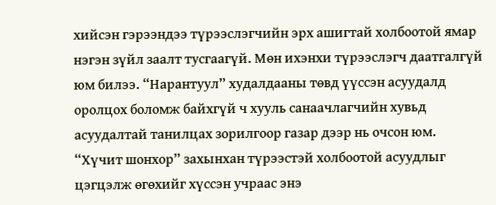хийсэн гэрээндээ түрээслэгчийн эрх ашигтай холбоотой ямар нэгэн зүйл заалт тусгаагүй. Мөн ихэнхи түрээслэгч даатгалгүй юм билээ. “Нарантуул” худалдааны төвд үүссэн асуудалд оролцох боломж байхгүй ч хууль санаачлагчийн хувьд асуудалтай танилцах зорилгоор газар дээр нь очсон юм. “Хүчит шонхор” захынхан түрээстэй холбоотой асуудлыг цэгцэлж өгөхийг хүссэн учраас энэ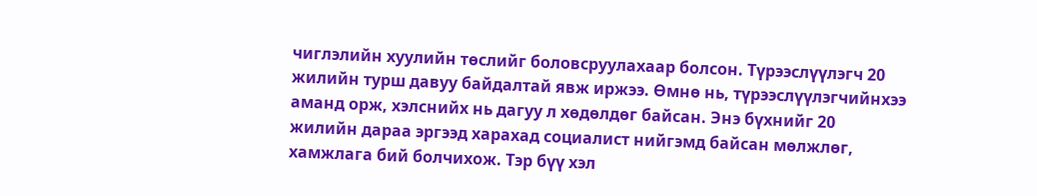чиглэлийн хуулийн төслийг боловсруулахаар болсон. Түрээслүүлэгч 20 жилийн турш давуу байдалтай явж иржээ. Өмнө нь, түрээслүүлэгчийнхээ аманд орж, хэлснийх нь дагуу л хөдөлдөг байсан. Энэ бүхнийг 20 жилийн дараа эргээд харахад социалист нийгэмд байсан мөлжлөг, хамжлага бий болчихож. Тэр бүү хэл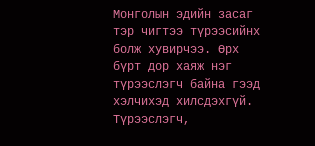Монголын эдийн засаг тэр чигтээ түрээсийнх болж хувирчээ. Өрх бүрт дор хаяж нэг түрээслэгч байна гээд хэлчихэд хилсдэхгүй. Түрээслэгч,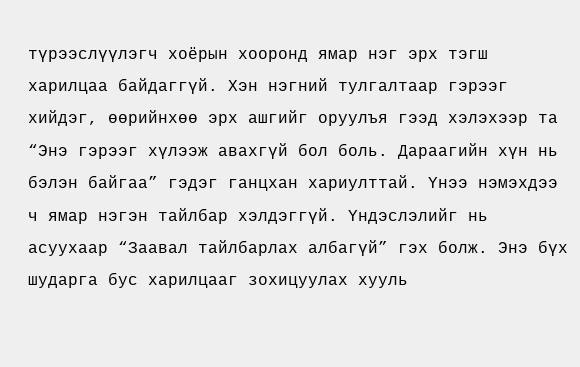түрээслүүлэгч хоёрын хооронд ямар нэг эрх тэгш харилцаа байдаггүй. Хэн нэгний тулгалтаар гэрээг хийдэг, өөрийнхөө эрх ашгийг оруулъя гээд хэлэхээр та “Энэ гэрээг хүлээж авахгүй бол боль. Дараагийн хүн нь бэлэн байгаа” гэдэг ганцхан хариулттай. Үнээ нэмэхдээ ч ямар нэгэн тайлбар хэлдэггүй. Үндэслэлийг нь асуухаар “Заавал тайлбарлах албагүй” гэх болж. Энэ бүх шударга бус харилцааг зохицуулах хууль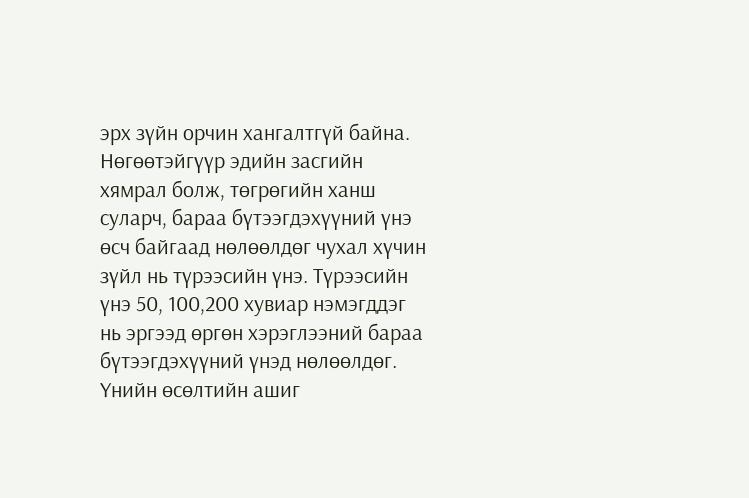эрх зүйн орчин хангалтгүй байна. Нөгөөтэйгүүр эдийн засгийн хямрал болж, төгрөгийн ханш суларч, бараа бүтээгдэхүүний үнэ өсч байгаад нөлөөлдөг чухал хүчин зүйл нь түрээсийн үнэ. Түрээсийн үнэ 50, 100,200 хувиар нэмэгддэг нь эргээд өргөн хэрэглээний бараа бүтээгдэхүүний үнэд нөлөөлдөг. Үнийн өсөлтийн ашиг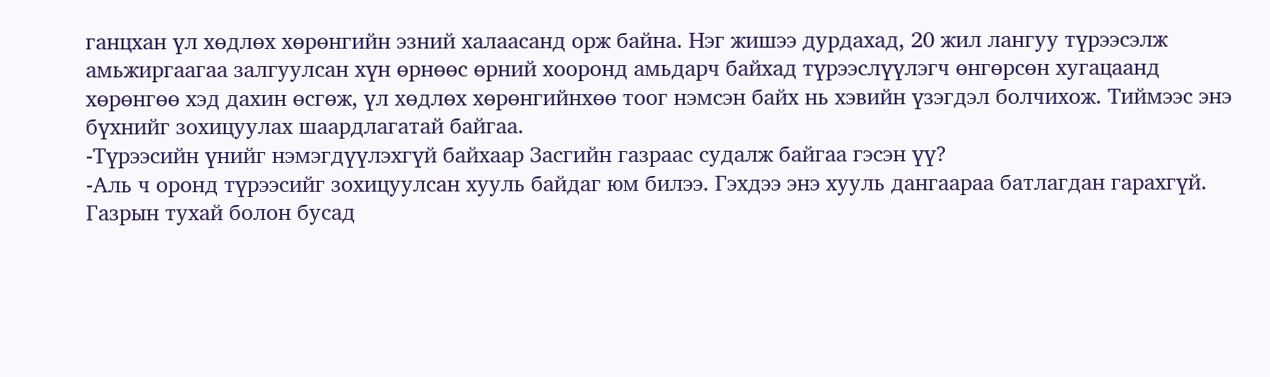ганцхан үл хөдлөх хөрөнгийн эзний халаасанд орж байна. Нэг жишээ дурдахад, 20 жил лангуу түрээсэлж амьжиргаагаа залгуулсан хүн өрнөөс өрний хооронд амьдарч байхад түрээслүүлэгч өнгөрсөн хугацаанд хөрөнгөө хэд дахин өсгөж, үл хөдлөх хөрөнгийнхөө тоог нэмсэн байх нь хэвийн үзэгдэл болчихож. Тиймээс энэ бүхнийг зохицуулах шаардлагатай байгаа.
-Түрээсийн үнийг нэмэгдүүлэхгүй байхаар Засгийн газраас судалж байгаа гэсэн үү?
-Аль ч оронд түрээсийг зохицуулсан хууль байдаг юм билээ. Гэхдээ энэ хууль дангаараа батлагдан гарахгүй. Газрын тухай болон бусад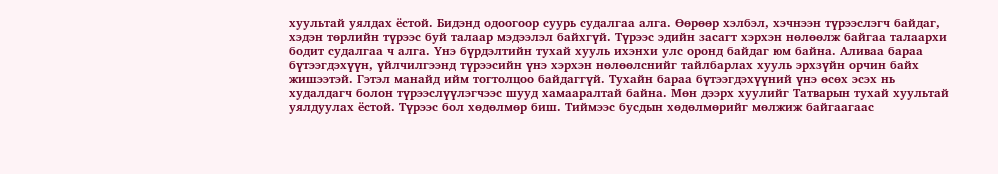хуультай уялдах ёстой. Бидэнд одоогоор суурь судалгаа алга. Өөрөөр хэлбэл, хэчнээн түрээслэгч байдаг, хэдэн төрлийн түрээс буй талаар мэдээлэл байхгүй. Түрээс эдийн засагт хэрхэн нөлөөлж байгаа талаархи бодит судалгаа ч алга. Үнэ бүрдэлтийн тухай хууль ихэнхи улс оронд байдаг юм байна. Аливаа бараа бүтээгдэхүүн, үйлчилгээнд түрээсийн үнэ хэрхэн нөлөөлснийг тайлбарлах хууль эрхзүйн орчин байх жишээтэй. Гэтэл манайд ийм тогтолцоо байдаггүй. Тухайн бараа бүтээгдэхүүний үнэ өсөх эсэх нь худалдагч болон түрээслүүлэгчээс шууд хамааралтай байна. Мөн дээрх хуулийг Татварын тухай хуультай уялдуулах ёстой. Түрээс бол хөдөлмөр биш. Тиймээс бусдын хөдөлмөрийг мөлжиж байгаагаас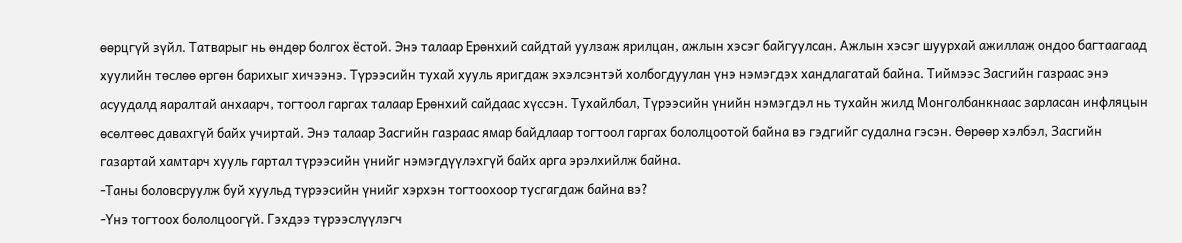өөрцгүй зүйл. Татварыг нь өндөр болгох ёстой. Энэ талаар Ерөнхий сайдтай уулзаж ярилцан, ажлын хэсэг байгуулсан. Ажлын хэсэг шуурхай ажиллаж ондоо багтаагаад хуулийн төслөө өргөн барихыг хичээнэ. Түрээсийн тухай хууль яригдаж эхэлсэнтэй холбогдуулан үнэ нэмэгдэх хандлагатай байна. Тиймээс Засгийн газраас энэ асуудалд яаралтай анхаарч, тогтоол гаргах талаар Ерөнхий сайдаас хүссэн. Тухайлбал, Түрээсийн үнийн нэмэгдэл нь тухайн жилд Монголбанкнаас зарласан инфляцын өсөлтөөс давахгүй байх учиртай. Энэ талаар Засгийн газраас ямар байдлаар тогтоол гаргах бололцоотой байна вэ гэдгийг судална гэсэн. Өөрөөр хэлбэл, Засгийн газартай хамтарч хууль гартал түрээсийн үнийг нэмэгдүүлэхгүй байх арга эрэлхийлж байна.
-Таны боловсруулж буй хуульд түрээсийн үнийг хэрхэн тогтоохоор тусгагдаж байна вэ?
-Үнэ тогтоох бололцоогүй. Гэхдээ түрээслүүлэгч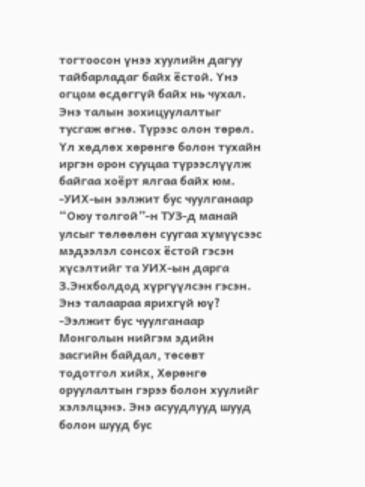тогтоосон үнээ хуулийн дагуу тайбарладаг байх ёстой. Үнэ огцом өсдөггүй байх нь чухал. Энэ талын зохицуулалтыг тусгаж өгнө. Түрээс олон төрөл. Үл хөдлөх хөрөнгө болон тухайн иргэн орон сууцаа түрээслүүлж байгаа хоёрт ялгаа байх юм.
-УИХ-ын ээлжит бус чуулганаар “Оюу толгой”-н ТУЗ-д манай улсыг төлөөлөн суугаа хүмүүсээс мэдээлэл сонсох ёстой гэсэн хүсэлтийг та УИХ-ын дарга З.Энхболдод хүргүүлсэн гэсэн. Энэ талаараа ярихгүй юү?
-Ээлжит бус чуулганаар Монголын нийгэм эдийн засгийн байдал, төсөвт тодотгол хийх, Хөрөнгө оруулалтын гэрээ болон хуулийг хэлэлцэнэ. Энэ асуудлууд шууд болон шууд бус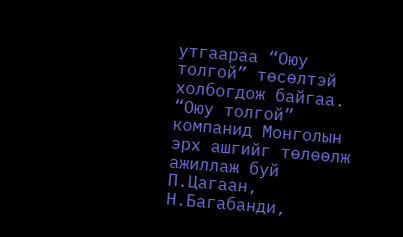утгаараа “Оюу толгой” төсөлтэй холбогдож байгаа. “Оюу толгой” компанид Монголын эрх ашгийг төлөөлж ажиллаж буй П.Цагаан, Н.Багабанди,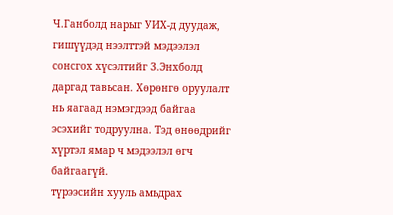Ч.Ганболд нарыг УИХ-д дуудаж, гишүүдэд нээлттэй мэдээлэл сонсгох хүсэлтийг З.Энхболд даргад тавьсан. Хөрөнгө оруулалт нь яагаад нэмэгдээд байгаа эсэхийг тодруулна. Тэд өнөөдрийг хүртэл ямар ч мэдээлэл өгч байгаагүй.
түрээсийн хууль амьдрах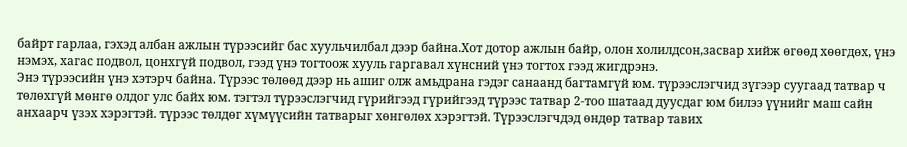байрт гарлаа, гэхэд албан ажлын түрээсийг бас хуульчилбал дээр байна.Хот дотор ажлын байр, олон холилдсон,засвар хийж өгөөд хөөгдөх, үнэ нэмэх, хагас подвол, цонхгүй подвол, гээд үнэ тогтоож хууль гаргавал хүнсний үнэ тогтох гээд жигдрэнэ.
Энэ түрээсийн үнэ хэтэрч байна. Түрээс төлөөд дээр нь ашиг олж амьдрана гэдэг санаанд багтамгүй юм. түрээслэгчид зүгээр суугаад татвар ч төлөхгүй мөнгө олдог улс байх юм. тэгтэл түрээслэгчид гүрийгээд гүрийгээд түрээс татвар 2-тоо шатаад дуусдаг юм билээ үүнийг маш сайн анхаарч үзэх хэрэгтэй. түрээс төлдөг хүмүүсийн татварыг хөнгөлөх хэрэгтэй. Түрээслэгчдэд өндөр татвар тавих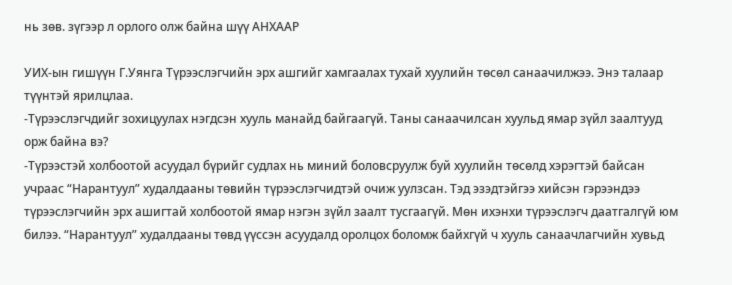нь зөв. зүгээр л орлого олж байна шүү АНХААР

УИХ-ын гишүүн Г.Уянга Түрээслэгчийн эрх ашгийг хамгаалах тухай хуулийн төсөл санаачилжээ. Энэ талаар түүнтэй ярилцлаа.
-Түрээслэгчдийг зохицуулах нэгдсэн хууль манайд байгаагүй. Таны санаачилсан хуульд ямар зүйл заалтууд орж байна вэ?
-Түрээстэй холбоотой асуудал бүрийг судлах нь миний боловсруулж буй хуулийн төсөлд хэрэгтэй байсан учраас “Нарантуул” худалдааны төвийн түрээслэгчидтэй очиж уулзсан. Тэд эзэдтэйгээ хийсэн гэрээндээ түрээслэгчийн эрх ашигтай холбоотой ямар нэгэн зүйл заалт тусгаагүй. Мөн ихэнхи түрээслэгч даатгалгүй юм билээ. “Нарантуул” худалдааны төвд үүссэн асуудалд оролцох боломж байхгүй ч хууль санаачлагчийн хувьд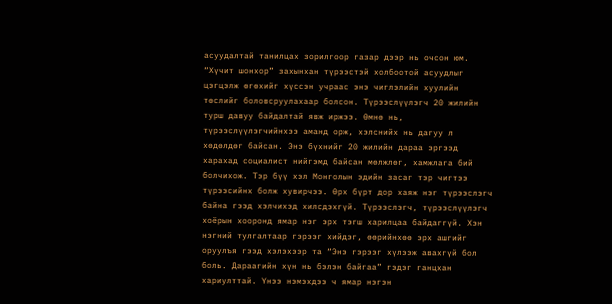асуудалтай танилцах зорилгоор газар дээр нь очсон юм. “Хүчит шонхор” захынхан түрээстэй холбоотой асуудлыг цэгцэлж өгөхийг хүссэн учраас энэ чиглэлийн хуулийн төслийг боловсруулахаар болсон. Түрээслүүлэгч 20 жилийн турш давуу байдалтай явж иржээ. Өмнө нь, түрээслүүлэгчийнхээ аманд орж, хэлснийх нь дагуу л хөдөлдөг байсан. Энэ бүхнийг 20 жилийн дараа эргээд харахад социалист нийгэмд байсан мөлжлөг, хамжлага бий болчихож. Тэр бүү хэл Монголын эдийн засаг тэр чигтээ түрээсийнх болж хувирчээ. Өрх бүрт дор хаяж нэг түрээслэгч байна гээд хэлчихэд хилсдэхгүй. Түрээслэгч, түрээслүүлэгч хоёрын хооронд ямар нэг эрх тэгш харилцаа байдаггүй. Хэн нэгний тулгалтаар гэрээг хийдэг, өөрийнхөө эрх ашгийг оруулъя гээд хэлэхээр та “Энэ гэрээг хүлээж авахгүй бол боль. Дараагийн хүн нь бэлэн байгаа” гэдэг ганцхан хариулттай. Үнээ нэмэхдээ ч ямар нэгэн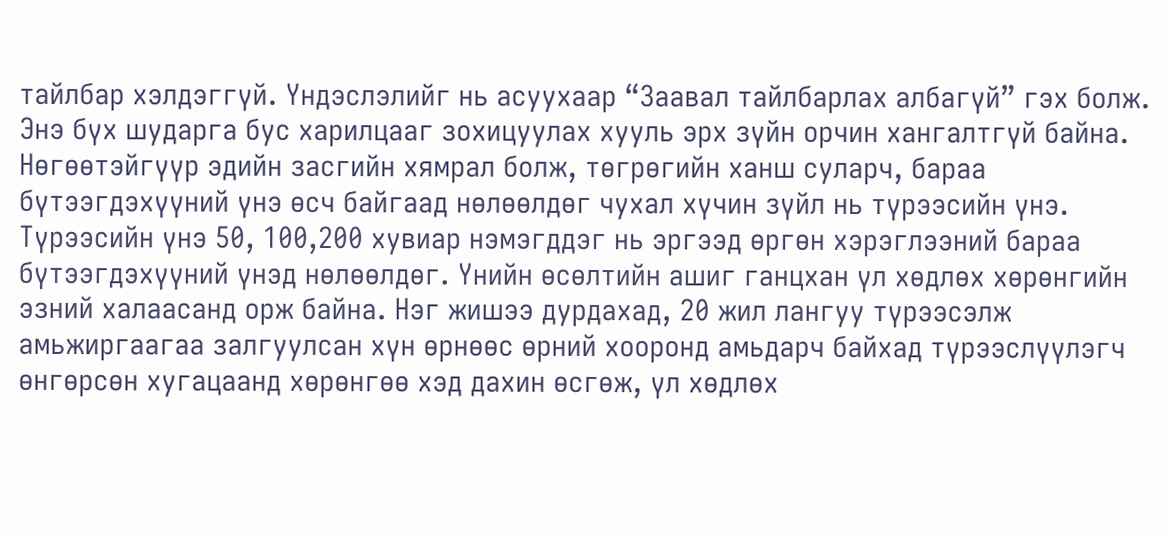тайлбар хэлдэггүй. Үндэслэлийг нь асуухаар “Заавал тайлбарлах албагүй” гэх болж. Энэ бүх шударга бус харилцааг зохицуулах хууль эрх зүйн орчин хангалтгүй байна. Нөгөөтэйгүүр эдийн засгийн хямрал болж, төгрөгийн ханш суларч, бараа бүтээгдэхүүний үнэ өсч байгаад нөлөөлдөг чухал хүчин зүйл нь түрээсийн үнэ. Түрээсийн үнэ 50, 100,200 хувиар нэмэгддэг нь эргээд өргөн хэрэглээний бараа бүтээгдэхүүний үнэд нөлөөлдөг. Үнийн өсөлтийн ашиг ганцхан үл хөдлөх хөрөнгийн эзний халаасанд орж байна. Нэг жишээ дурдахад, 20 жил лангуу түрээсэлж амьжиргаагаа залгуулсан хүн өрнөөс өрний хооронд амьдарч байхад түрээслүүлэгч өнгөрсөн хугацаанд хөрөнгөө хэд дахин өсгөж, үл хөдлөх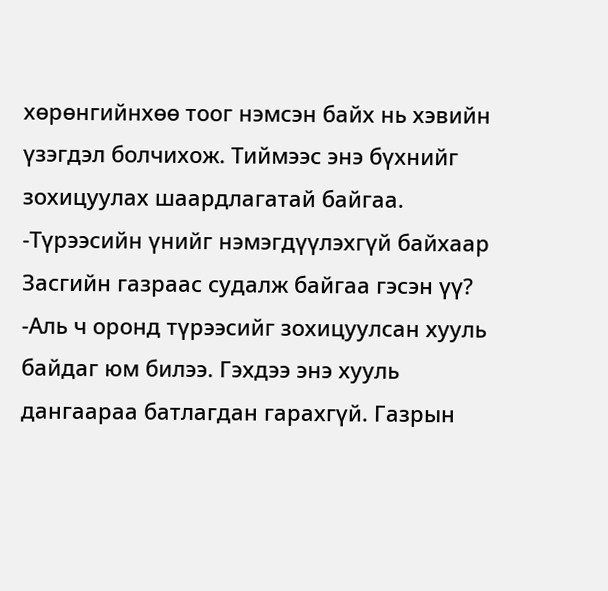хөрөнгийнхөө тоог нэмсэн байх нь хэвийн үзэгдэл болчихож. Тиймээс энэ бүхнийг зохицуулах шаардлагатай байгаа.
-Түрээсийн үнийг нэмэгдүүлэхгүй байхаар Засгийн газраас судалж байгаа гэсэн үү?
-Аль ч оронд түрээсийг зохицуулсан хууль байдаг юм билээ. Гэхдээ энэ хууль дангаараа батлагдан гарахгүй. Газрын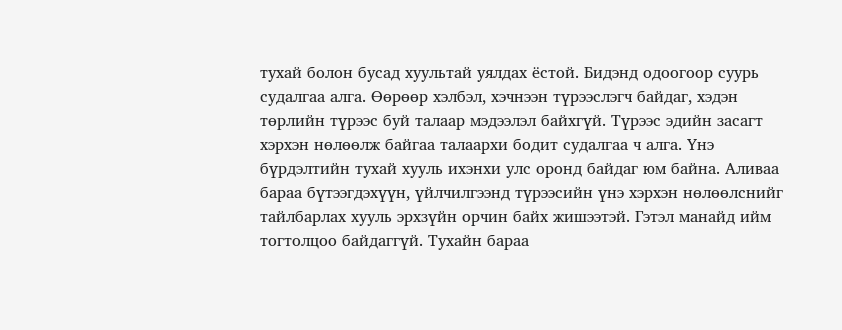тухай болон бусад хуультай уялдах ёстой. Бидэнд одоогоор суурь судалгаа алга. Өөрөөр хэлбэл, хэчнээн түрээслэгч байдаг, хэдэн төрлийн түрээс буй талаар мэдээлэл байхгүй. Түрээс эдийн засагт хэрхэн нөлөөлж байгаа талаархи бодит судалгаа ч алга. Үнэ бүрдэлтийн тухай хууль ихэнхи улс оронд байдаг юм байна. Аливаа бараа бүтээгдэхүүн, үйлчилгээнд түрээсийн үнэ хэрхэн нөлөөлснийг тайлбарлах хууль эрхзүйн орчин байх жишээтэй. Гэтэл манайд ийм тогтолцоо байдаггүй. Тухайн бараа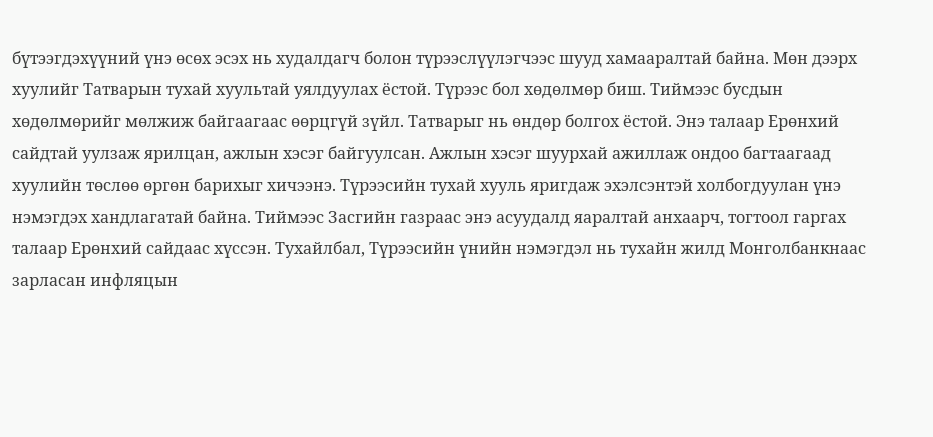бүтээгдэхүүний үнэ өсөх эсэх нь худалдагч болон түрээслүүлэгчээс шууд хамааралтай байна. Мөн дээрх хуулийг Татварын тухай хуультай уялдуулах ёстой. Түрээс бол хөдөлмөр биш. Тиймээс бусдын хөдөлмөрийг мөлжиж байгаагаас өөрцгүй зүйл. Татварыг нь өндөр болгох ёстой. Энэ талаар Ерөнхий сайдтай уулзаж ярилцан, ажлын хэсэг байгуулсан. Ажлын хэсэг шуурхай ажиллаж ондоо багтаагаад хуулийн төслөө өргөн барихыг хичээнэ. Түрээсийн тухай хууль яригдаж эхэлсэнтэй холбогдуулан үнэ нэмэгдэх хандлагатай байна. Тиймээс Засгийн газраас энэ асуудалд яаралтай анхаарч, тогтоол гаргах талаар Ерөнхий сайдаас хүссэн. Тухайлбал, Түрээсийн үнийн нэмэгдэл нь тухайн жилд Монголбанкнаас зарласан инфляцын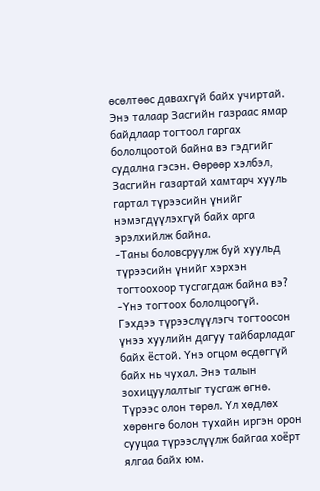өсөлтөөс давахгүй байх учиртай. Энэ талаар Засгийн газраас ямар байдлаар тогтоол гаргах бололцоотой байна вэ гэдгийг судална гэсэн. Өөрөөр хэлбэл, Засгийн газартай хамтарч хууль гартал түрээсийн үнийг нэмэгдүүлэхгүй байх арга эрэлхийлж байна.
-Таны боловсруулж буй хуульд түрээсийн үнийг хэрхэн тогтоохоор тусгагдаж байна вэ?
-Үнэ тогтоох бололцоогүй. Гэхдээ түрээслүүлэгч тогтоосон үнээ хуулийн дагуу тайбарладаг байх ёстой. Үнэ огцом өсдөггүй байх нь чухал. Энэ талын зохицуулалтыг тусгаж өгнө. Түрээс олон төрөл. Үл хөдлөх хөрөнгө болон тухайн иргэн орон сууцаа түрээслүүлж байгаа хоёрт ялгаа байх юм.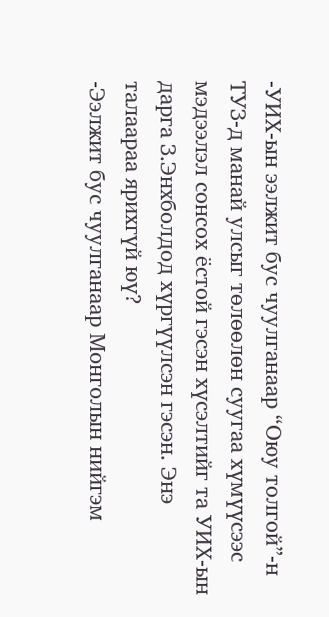-УИХ-ын ээлжит бус чуулганаар “Оюу толгой”-н ТУЗ-д манай улсыг төлөөлөн суугаа хүмүүсээс мэдээлэл сонсох ёстой гэсэн хүсэлтийг та УИХ-ын дарга З.Энхболдод хүргүүлсэн гэсэн. Энэ талаараа ярихгүй юү?
-Ээлжит бус чуулганаар Монголын нийгэм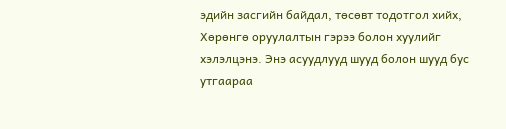эдийн засгийн байдал, төсөвт тодотгол хийх, Хөрөнгө оруулалтын гэрээ болон хуулийг хэлэлцэнэ. Энэ асуудлууд шууд болон шууд бус утгаараа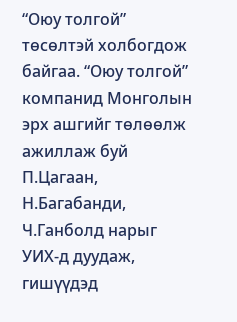“Оюу толгой” төсөлтэй холбогдож байгаа. “Оюу толгой” компанид Монголын эрх ашгийг төлөөлж ажиллаж буй П.Цагаан, Н.Багабанди, Ч.Ганболд нарыг УИХ-д дуудаж, гишүүдэд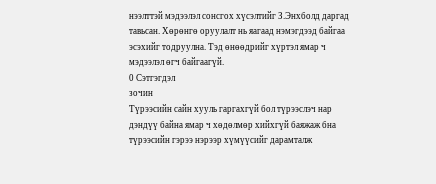нээлттэй мэдээлэл сонсгох хүсэлтийг З.Энхболд даргад тавьсан. Хөрөнгө оруулалт нь яагаад нэмэгдээд байгаа эсэхийг тодруулна. Тэд өнөөдрийг хүртэл ямар ч мэдээлэл өгч байгаагүй.
0 Сэтгэгдэл
зочин
Түрээсийн сайн хууль гаргахгүй бол түрээслэч нар дэндүү байна ямар ч хөдөлмөр хийхгүй баяжаж бна түрээсийн гэрээ нэрээр хүмүүсийг дарамталж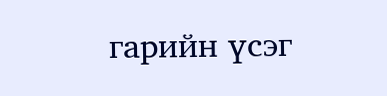гарийн үсэг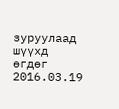зуруулаад шүүхд өгдөг
2016.03.19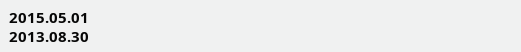2015.05.01
2013.08.30